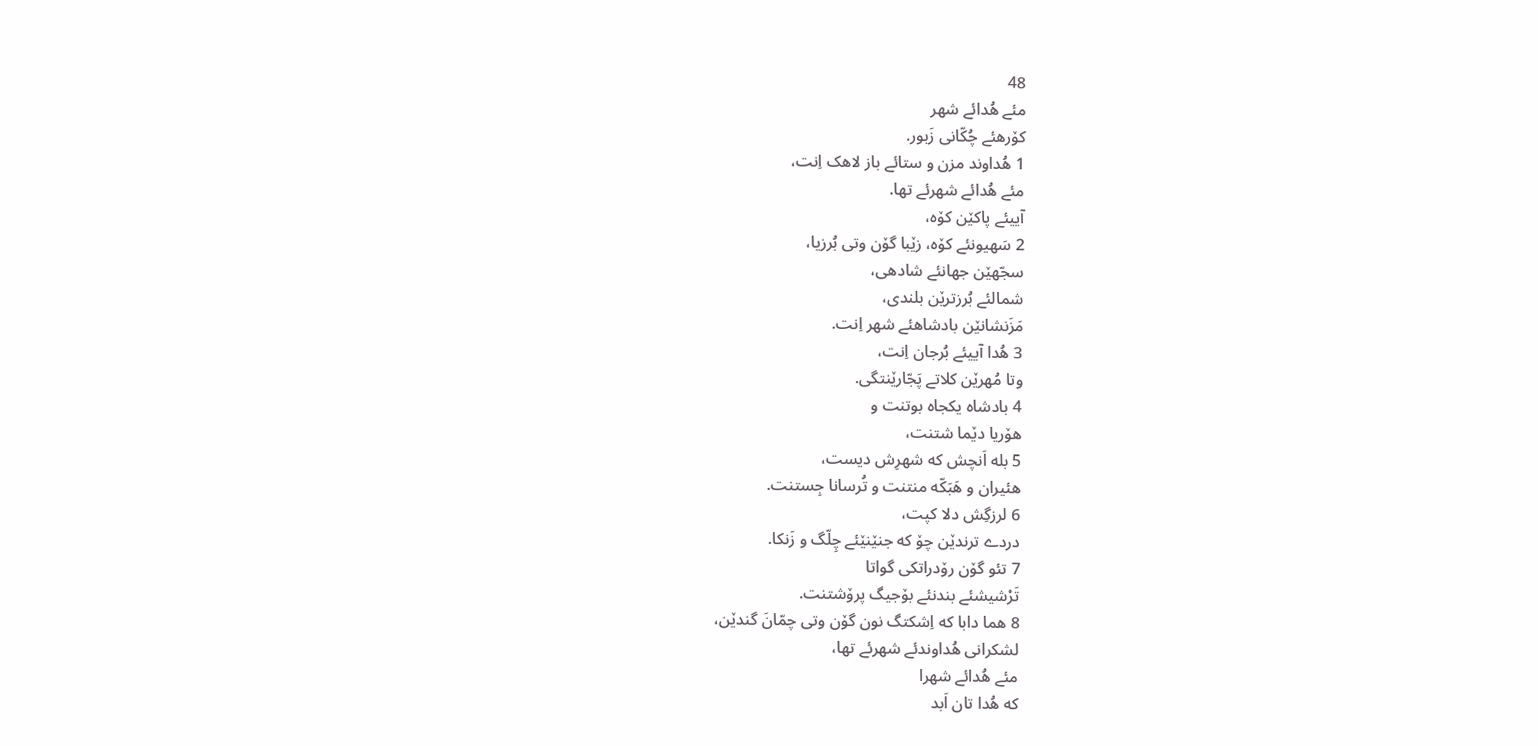48
مئے هُدائے شهر
کۆرهئے چُکّانی زَبور.
1 هُداوند مزن و ستائے باز لاهک اِنت،
مئے هُدائے شهرئے تها.
آییئے پاکێن کۆه،
2 سَهیونئے کۆه، زێبا گۆن وتی بُرزیا،
سجّهێن جهانئے شادهی،
شمالئے بُرزترێن بلندی،
مَزَنشانێن بادشاهئے شهر اِنت.
3 هُدا آییئے بُرجان اِنت،
وتا مُهرێن کلاتے پَجّارێنتگی.
4 بادشاه یکجاه بوتنت و
هۆریا دێما شتنت،
5 بله اَنچش که شهرِش دیست،
هئیران و هَبَکّه منتنت و تُرسانا جِستنت.
6 لرزگِش دلا کپت،
دردے ترندێن چۆ که جنێنێئے چِلّگ و زَنکا.
7 تئو گۆن رۆدراتکی گواتا
تَرْشیشئے بندنئے بۆجیگ پرۆشتنت.
8 هما دابا که اِشکتگ نون گۆن وتی چمّانَ گندێن،
لشکرانی هُداوندئے شهرئے تها،
مئے هُدائے شهرا
که هُدا تان اَبد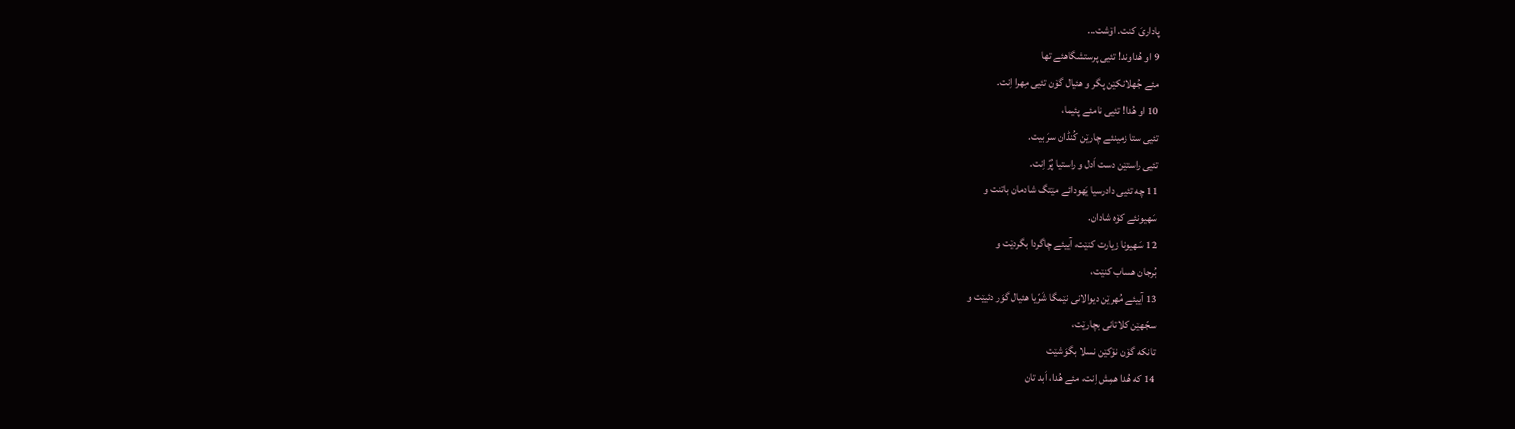پاداریَ کنت. اۆشت...
9 او هُداوند! تئیی پرستشگاهئے تها
مئے جُهلانکێن پگر و هئیال گۆن تئیی مِهرا اِنت.
10 او هُدا! تئیی نامئے پئیما،
تئیی ستا زمینئے چارێن کُنڈان سرَ بیت.
تئیی راستێن دست اَدل و راستیا پُرّ اِنت.
11 چه تئیی دادرسیا یَهودائے مێتگ شادمان باتنت و
سَهیونئے کۆه شادان.
12 سَهیونا زیارت کنێت، آییئے چاگردا بگردێت و
بُرجان هساب کنێت،
13 آییئے مُهرێن دیوالانی نێمگا شَرّیا هئیال گوَر دئیێت و
سجّهێن کلاتانی بچارێت،
تانکه گۆن نۆکێن نسلا بگوَشێت
14 که هُدا همِش اِنت، مئے هُدا، اَبد تان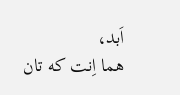اَبد،
هما اِنت که تان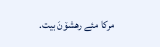مرکا مئے رهشۆنَ بیت.